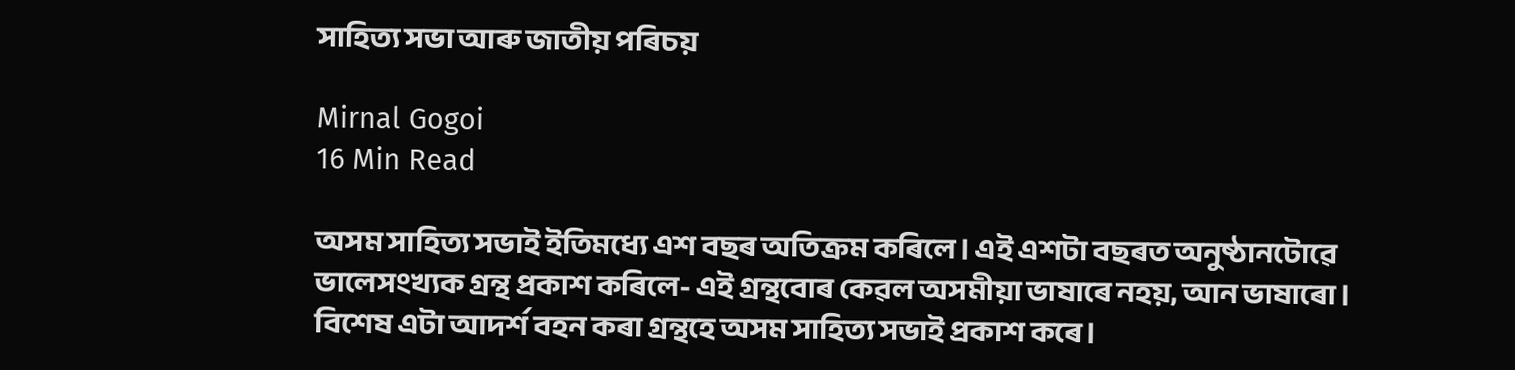সাহিত্য সভা আৰু জাতীয় পৰিচয়

Mirnal Gogoi
16 Min Read

অসম সাহিত্য সভাই ইতিমধ্যে এশ বছৰ অতিক্রম কৰিলে। এই এশটা বছৰত অনুষ্ঠানটোৱে ভালেসংখ্যক গ্রন্থ প্রকাশ কৰিলে- এই গ্রন্থবোৰ কেৱল অসমীয়া ভাষাৰে নহয়, আন ভাষাৰো। বিশেষ এটা আদর্শ বহন কৰা গ্ৰন্থহে অসম সাহিত্য সভাই প্রকাশ কৰে।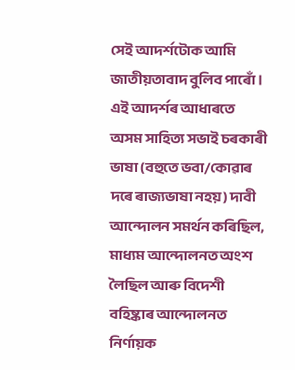সেই আদর্শটোক আমি জাতীয়তাবাদ বুলিব পাৰোঁ। এই আদৰ্শৰ আধাৰতে অসম সাহিত্য সভাই চৰকাৰী ভাষা (বহুতে ভবা/কোৱাৰ দৰে ৰাজ্যভাষা নহয়) দাবী আন্দোলন সমর্থন কৰিছিল, মাধ্যম আন্দোলনত অংশ লৈছিল আৰু বিদেশী বহিষ্কাৰ আন্দোলনত নির্ণায়ক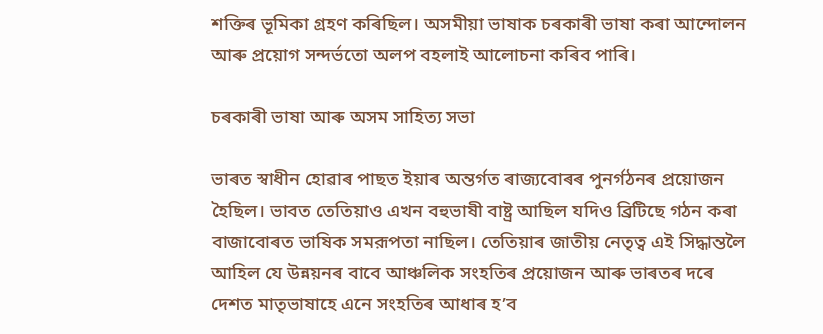শক্তিৰ ভূমিকা গ্রহণ কৰিছিল। অসমীয়া ভাষাক চৰকাৰী ভাষা কৰা আন্দোলন আৰু প্রয়োগ সন্দর্ভতো অলপ বহলাই আলোচনা কৰিব পাৰি।

চৰকাৰী ভাষা আৰু অসম সাহিত্য সভা

ভাৰত স্বাধীন হোৱাৰ পাছত ইয়াৰ অন্তৰ্গত ৰাজ্যবোৰৰ পুনর্গঠনৰ প্ৰয়োজন হৈছিল। ভাবত তেতিয়াও এখন বহুভাষী বাষ্ট্র আছিল যদিও ব্রিটিছে গঠন কৰা বাজাবোৰত ভাষিক সমরূপতা নাছিল। তেতিয়াৰ জাতীয় নেতৃত্ব এই সিদ্ধান্তলৈ আহিল যে উন্নয়নৰ বাবে আঞ্চলিক সংহতিৰ প্ৰয়োজন আৰু ভাৰতৰ দৰে দেশত মাতৃভাষাহে এনে সংহতিৰ আধাৰ হ’ব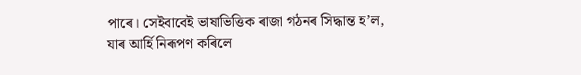পাৰে। সেইবাবেই ভাষাভিত্তিক ৰাজা গঠনৰ সিদ্ধান্ত হ’ল, যাৰ আর্হি নিৰূপণ কৰিলে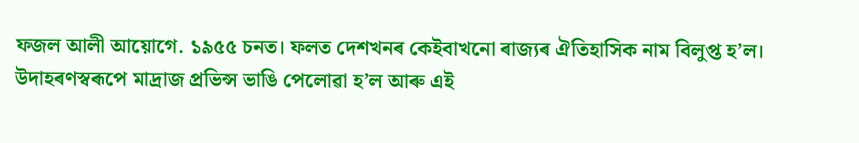ফজল আলী আয়োগে. ১৯৫৫ চনত। ফলত দেশখনৰ কেইবাখনো ৰাজ্যৰ ঐতিহাসিক নাম বিলুপ্ত হ’ল। উদাহৰণস্বৰূপে মাদ্রাজ প্রভিন্স ভাঙি পেলোৱা হ’ল আৰু এই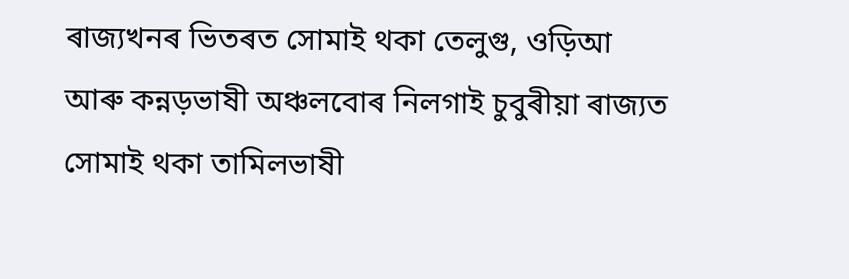ৰাজ্যখনৰ ভিতৰত সোমাই থকা তেলুগু, ওড়িআ আৰু কন্নড়ভাষী অঞ্চলবোৰ নিলগাই চুবুৰীয়া ৰাজ্যত সোমাই থকা তামিলভাষী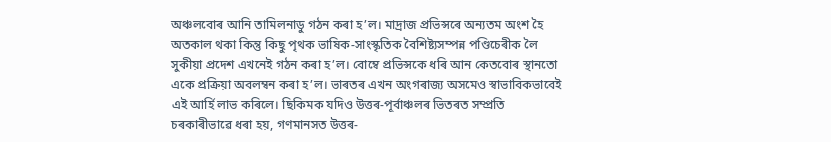অঞ্চলবোৰ আনি তামিলনাডু গঠন কৰা হ’ল। মাদ্রাজ প্রভিন্সৰে অন্যতম অংশ হৈ অতকাল থকা কিন্তু কিছু পৃথক ভাষিক-সাংস্কৃতিক বৈশিষ্ট্যসম্পন্ন পণ্ডিচেৰীক লৈ সুকীয়া প্রদেশ এখনেই গঠন কৰা হ’ল। বোম্বে প্রভিন্সকে ধৰি আন কেতবোৰ স্থানতো একে প্রক্রিয়া অবলম্বন কৰা হ’ল। ভাৰতৰ এখন অংগৰাজ্য অসমেও স্বাভাবিকভাবেই এই আৰ্হি লাভ কৰিলে। ছিকিমক যদিও উত্তৰ-পূৰ্বাঞ্চলৰ ভিতৰত সম্প্রতি চৰকাৰীভাৱে ধৰা হয়, গণমানসত উত্তৰ-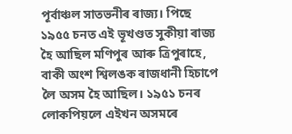পূৰ্বাঞ্চল সাতভনীৰ ৰাজ্য। পিছে ১৯৫৫ চনত এই ভূখণ্ডত সুকীয়া ৰাজ্য হৈ আছিল মণিপুৰ আৰু ত্ৰিপুৰাহে, বাকী অংশ শ্বিলঙক ৰাজধানী হিচাপে লৈ অসম হৈ আছিল। ১৯৫১ চনৰ লোকপিয়লে এইখন অসমৰে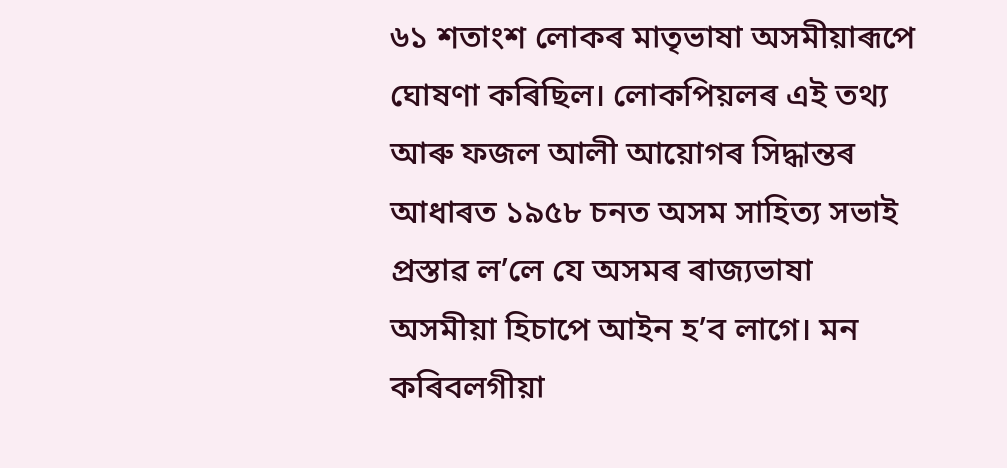৬১ শতাংশ লোকৰ মাতৃভাষা অসমীয়াৰূপে ঘোষণা কৰিছিল। লোকপিয়লৰ এই তথ্য আৰু ফজল আলী আয়োগৰ সিদ্ধান্তৰ আধাৰত ১৯৫৮ চনত অসম সাহিত্য সভাই প্রস্তাৱ ল’লে যে অসমৰ ৰাজ্যভাষা অসমীয়া হিচাপে আইন হ’ব লাগে। মন কৰিবলগীয়া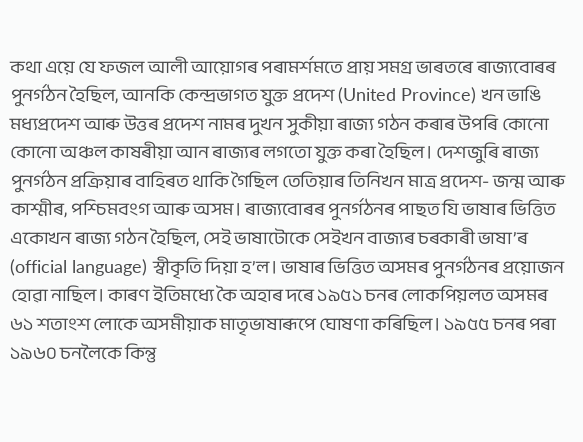কথা এয়ে যে ফজল আলী আয়োগৰ পৰামৰ্শমতে প্রায় সমগ্ৰ ভাৰতৰে ৰাজ্যবোৰৰ পুনর্গঠন হৈছিল, আনকি কেন্দ্রভাগত যুক্ত প্রদেশ (United Province) খন ভাঙি মধ্যপ্রদেশ আৰু উত্তৰ প্রদেশ নামৰ দুখন সুকীয়া ৰাজ্য গঠন কৰাৰ উপৰি কোনো কোনো অঞ্চল কাষৰীয়া আন ৰাজ্যৰ লগতো যুক্ত কৰা হৈছিল। দেশজুৰি ৰাজ্য পুনর্গঠন প্রক্রিয়াৰ বাহিৰত থাকি গৈছিল তেতিয়াৰ তিনিখন মাত্র প্রদেশ- জন্ম আৰু কাশ্মীৰ, পশ্চিমবংগ আৰু অসম। ৰাজ্যবোৰৰ পুনর্গঠনৰ পাছত যি ভাষাৰ ভিত্তিত একোখন ৰাজ্য গঠন হৈছিল, সেই ভাষাটোকে সেইখন বাজ্যৰ চৰকাৰী ভাষা’ৰ (official language) স্বীকৃতি দিয়া হ’ল। ভাষাৰ ভিত্তিত অসমৰ পুনর্গঠনৰ প্ৰয়োজন হোৱা নাছিল। কাৰণ ইতিমধ্যে কৈ অহাৰ দৰে ১৯৫১ চনৰ লোকপিয়লত অসমৰ ৬১ শতাংশ লোকে অসমীয়াক মাতৃভাষাৰূপে ঘোষণা কৰিছিল। ১৯৫৫ চনৰ পৰা ১৯৬০ চনলৈকে কিন্তু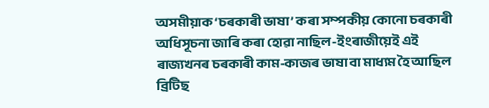অসমীয়াক ‘চৰকাৰী ভাষা’ কৰা সম্পকীয় কোনো চৰকাৰী অধিসূচনা জাৰি কৰা হোৱা নাছিল-ইংৰাজীয়েই এই ৰাজ্যখনৰ চৰকাৰী কাম-কাজৰ ভাষা বা মাধ্যম হৈ আছিল ব্রিটিছ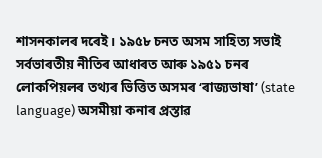শাসনকালৰ দৰেই। ১৯৫৮ চনত অসম সাহিত্য সভাই সৰ্বভাৰতীয় নীতিৰ আধাৰত আৰু ১৯৫১ চনৰ লোকপিয়লৰ তথ্যৰ ভিত্তিত অসমৰ ‘ৰাজ্যভাষা’ (state language) অসমীয়া কনাৰ প্ৰস্তাৱ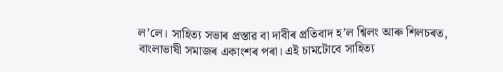ল’লে। সাহিত্য সভাৰ প্ৰস্তাৱ বা দাবীৰ প্ৰতিবাদ হ’ল শ্বিলং আৰু শিলচৰত, বাংলাভাষী সমাজৰ একাংশৰ পৰা। এই চামটোবে সাহিত্য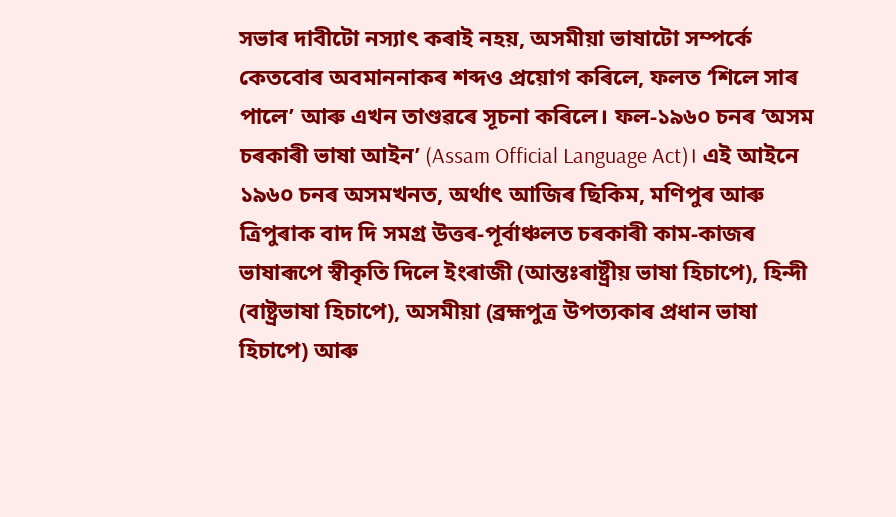সভাৰ দাবীটো নস্যাৎ কৰাই নহয়, অসমীয়া ভাষাটো সম্পর্কে কেতবোৰ অবমাননাকৰ শব্দও প্রয়োগ কৰিলে, ফলত ‘শিলে সাৰ পালে’ আৰু এখন তাণ্ডৱৰে সূচনা কৰিলে। ফল-১৯৬০ চনৰ ‘অসম চৰকাৰী ভাষা আইন’ (Assam Official Language Act)। এই আইনে ১৯৬০ চনৰ অসমখনত, অর্থাৎ আজিৰ ছিকিম, মণিপুৰ আৰু ত্ৰিপুৰাক বাদ দি সমগ্ৰ উত্তৰ-পূৰ্বাঞ্চলত চৰকাৰী কাম-কাজৰ ভাষাৰূপে স্বীকৃতি দিলে ইংৰাজী (আন্তঃৰাষ্ট্ৰীয় ভাষা হিচাপে), হিন্দী (বাষ্ট্রভাষা হিচাপে), অসমীয়া (ব্রহ্মপুত্ৰ উপত্যকাৰ প্রধান ভাষা হিচাপে) আৰু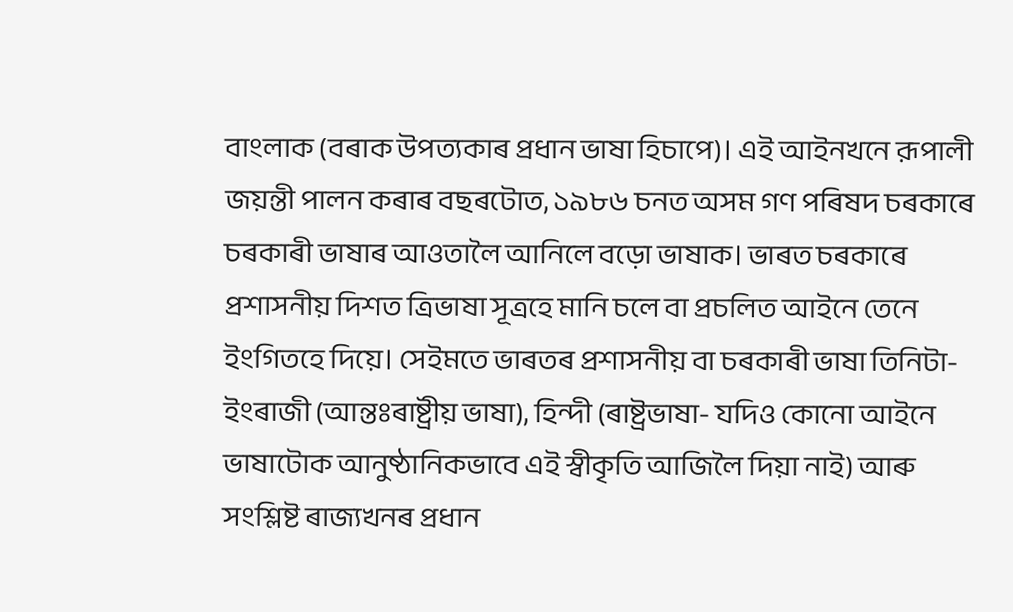বাংলাক (বৰাক উপত্যকাৰ প্রধান ভাষা হিচাপে)। এই আইনখনে রূপালী জয়ন্তী পালন কৰাৰ বছৰটোত, ১৯৮৬ চনত অসম গণ পৰিষদ চৰকাৰে চৰকাৰী ভাষাৰ আওতালৈ আনিলে বড়ো ভাষাক। ভাৰত চৰকাৰে প্ৰশাসনীয় দিশত ত্রিভাষা সূত্রহে মানি চলে বা প্রচলিত আইনে তেনে ইংগিতহে দিয়ে। সেইমতে ভাৰতৰ প্ৰশাসনীয় বা চৰকাৰী ভাষা তিনিটা- ইংৰাজী (আন্তঃৰাষ্ট্ৰীয় ভাষা), হিন্দী (ৰাষ্ট্রভাষা- যদিও কোনো আইনে ভাষাটোক আনুষ্ঠানিকভাবে এই স্বীকৃতি আজিলৈ দিয়া নাই) আৰু সংশ্লিষ্ট ৰাজ্যখনৰ প্রধান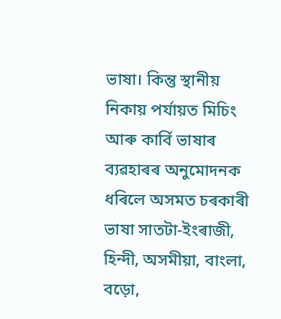ভাষা। কিন্তু স্থানীয় নিকায় পর্যায়ত মিচিং আৰু কাৰ্বি ভাষাৰ ব্যৱহাৰৰ অনুমোদনক ধৰিলে অসমত চৰকাৰী ভাষা সাতটা-ইংৰাজী, হিন্দী, অসমীয়া, বাংলা, বড়ো,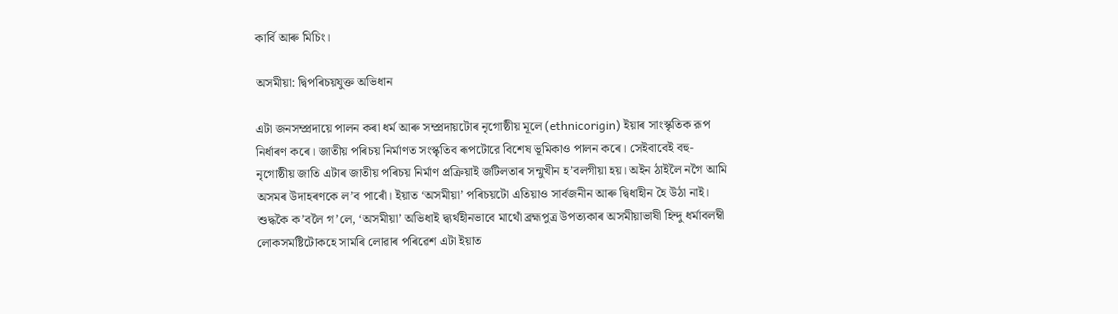কার্বি আৰু মিচিং।

অসমীয়া: দ্বিপৰিচয়যুক্ত অভিধান

এটা জনসম্প্রদায়ে পালন কৰা ধৰ্ম আৰু সম্প্রদায়টোৰ নৃগোষ্ঠীয় মূলে (ethnicorigin) ইয়াৰ সাংস্কৃতিক রূপ নির্ধাৰণ কৰে। জাতীয় পৰিচয় নির্মাণত সংস্কৃতিব ৰূপটোরে বিশেষ ভূমিকাও পালন কৰে। সেইবাবেই বহু-নৃগোষ্ঠীয় জাতি এটাৰ জাতীয় পৰিচয় নির্মাণ প্রক্রিয়াই জটিলতাৰ সন্মুখীন হ’বলগীয়া হয়। অইন ঠাইলৈ নগৈ আমি অসমৰ উদাহৰণকে ল’ব পাৰোঁ। ইয়াত ‘অসমীয়া’ পৰিচয়টো এতিয়াও সার্বজনীন আৰু দ্বিধাহীন হৈ উঠা নাই। শুদ্ধকৈ ক’বলৈ গ’লে, ‘অসমীয়া’ অভিধাই দ্ব্যর্থহীনভাবে মাথোঁ ব্ৰহ্মপুত্ৰ উপত্যকাৰ অসমীয়াভাষী হিন্দু ধর্মাবলম্বী লোকসমষ্টিটোকহে সামৰি লোৱাৰ পৰিৱেশ এটা ইয়াত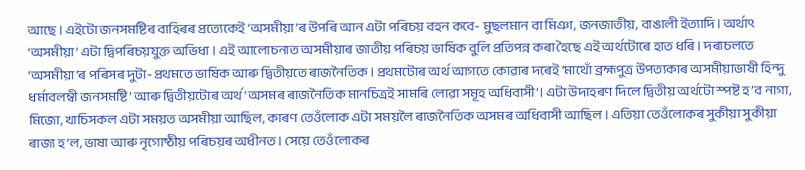আছে। এইটো জনসমষ্টিৰ বাহিৰৰ প্রত্যেকেই ‘অসমীয়া’ৰ উপৰি আন এটা পৰিচয় বহন কবে- মুছলমান বা মিঞা, জনজাতীয়, বাঙালী ইত্যাদি। অর্থাৎ ‘অসমীয়া’ এটা দ্বিপৰিচয়যুক্ত অভিধা। এই আলোচনাত অসমীয়াৰ জাতীয় পৰিচয় ভাষিক বুলি প্রতিপন্ন কৰা হৈছে এই অর্থটোৰে হাত ধৰি। দৰাচলতে ‘অসমীয়া’ৰ পৰিসৰ দুটা-প্রথমতে ভাষিক আৰু দ্বিতীয়তে ৰাজনৈতিক। প্ৰথমটোৰ অর্থ আগতে কোৱাৰ দৰেই ‘মাথোঁ ব্রহ্মপুত্র উপত্যকাৰ অসমীয়াভাষী হিন্দু ধর্মাবলম্বী জনসমষ্টি’ আৰু দ্বিতীয়টোৰ অর্থ ‘অসমৰ ৰাজনৈতিক মানচিত্রই সামৰি লোৱা সমূহ অধিবাসী’। এটা উদাহৰণ দিলে দ্বিতীয় অর্থটো স্পষ্ট হ’ব নাগা, মিজো, খাচিসকল এটা সময়ত অসমীয়া আছিল, কাৰণ তেওঁলোক এটা সময়লৈ ৰাজনৈতিক অসমৰ অধিবাসী আছিল। এতিয়া তেওঁলোকৰ সুকীয়া সুকীয়া ৰাজ্য হ’ল, ভাষা আৰু নৃগোষ্ঠীয় পৰিচয়ৰ অধীনত। সেয়ে তেওঁলোকৰ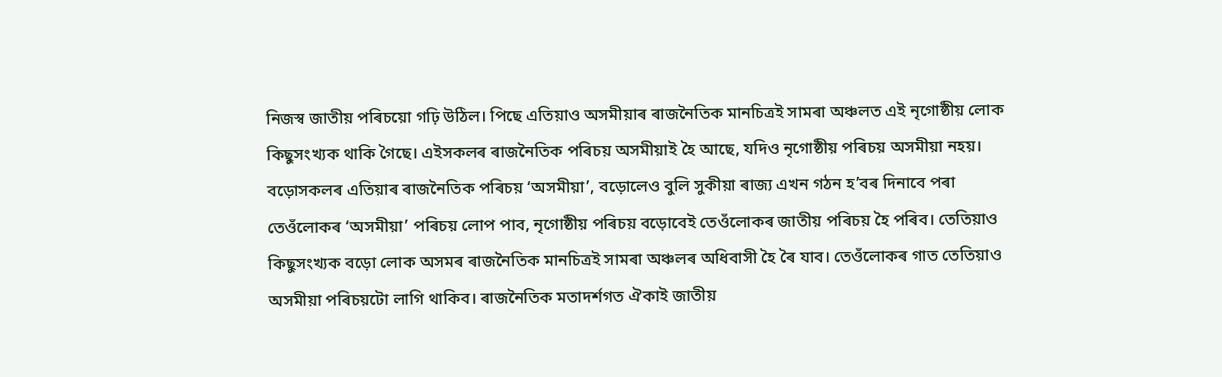নিজস্ব জাতীয় পৰিচয়ো গঢ়ি উঠিল। পিছে এতিয়াও অসমীয়াৰ ৰাজনৈতিক মানচিত্রই সামৰা অঞ্চলত এই নৃগোষ্ঠীয় লোক কিছুসংখ্যক থাকি গৈছে। এইসকলৰ ৰাজনৈতিক পৰিচয় অসমীয়াই হৈ আছে, যদিও নৃগোষ্ঠীয় পৰিচয় অসমীয়া নহয়। বড়োসকলৰ এতিয়াৰ ৰাজনৈতিক পৰিচয় ‘অসমীয়া’, বড়োলেও বুলি সুকীয়া ৰাজ্য এখন গঠন হ’বৰ দিনাবে পৰা তেওঁলোকৰ ‘অসমীয়া’ পৰিচয় লোপ পাব, নৃগোষ্ঠীয় পৰিচয় বড়োবেই তেওঁলোকৰ জাতীয় পৰিচয় হৈ পৰিব। তেতিয়াও কিছুসংখ্যক বড়ো লোক অসমৰ ৰাজনৈতিক মানচিত্ৰই সামৰা অঞ্চলৰ অধিবাসী হৈ ৰৈ যাব। তেওঁলোকৰ গাত তেতিয়াও অসমীয়া পৰিচয়টো লাগি থাকিব। ৰাজনৈতিক মতাদর্শগত ঐকাই জাতীয়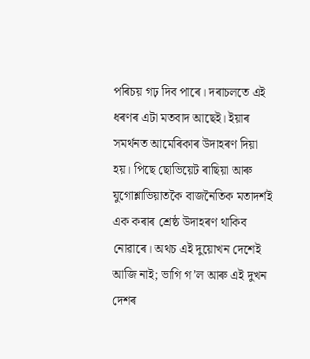পৰিচয় গঢ় দিব পাৰে। দৰাচলতে এই ধৰণৰ এটা মতবাদ আছেই। ইয়াৰ সমর্থনত আমেৰিকাৰ উদাহৰণ দিয়া হয়। পিছে ছোভিয়েট ৰাছিয়া আৰু যুগোশ্লাভিয়াতকৈ বাজনৈতিক মতাদর্শই এক কৰাৰ শ্রেষ্ঠ উদাহৰণ থাকিব নোৱাৰে। অথচ এই দুয়োখন দেশেই আজি নাই; ভাগি গ’ল আৰু এই দুখন দেশৰ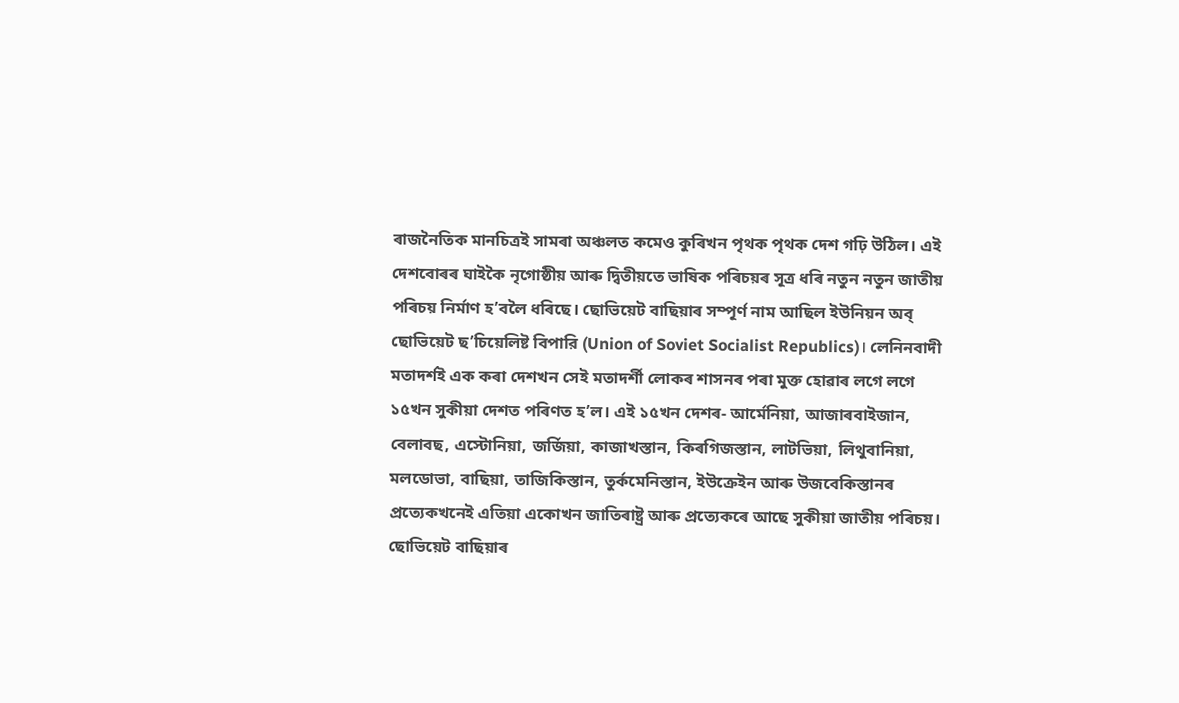ৰাজনৈতিক মানচিত্রই সামৰা অঞ্চলত কমেও কুৰিখন পৃথক পৃথক দেশ গঢ়ি উঠিল। এই দেশবোৰৰ ঘাইকৈ নৃগোষ্ঠীয় আৰু দ্বিতীয়তে ভাষিক পৰিচয়ৰ সূত্ৰ ধৰি নতুন নতুন জাতীয় পৰিচয় নির্মাণ হ’বলৈ ধৰিছে। ছোভিয়েট বাছিয়াৰ সম্পূর্ণ নাম আছিল ইউনিয়ন অব্ ছোভিয়েট ছ’চিয়েলিষ্ট বিপারি (Union of Soviet Socialist Republics)। লেনিনবাদী মতাদর্শই এক কৰা দেশখন সেই মতাদর্শী লোকৰ শাসনৰ পৰা মুক্ত হোৱাৰ লগে লগে ১৫খন সুকীয়া দেশত পৰিণত হ’ল। এই ১৫খন দেশৰ- আর্মেনিয়া, আজাৰবাইজান, বেলাবছ, এস্টোনিয়া, জর্জিয়া, কাজাখস্তান, কিৰগিজস্তান, লাটভিয়া, লিথুবানিয়া, মলডোভা, বাছিয়া, তাজিকিস্তান, তুর্কমেনিস্তান, ইউক্রেইন আৰু উজবেকিস্তানৰ প্রত্যেকখনেই এতিয়া একোখন জাতিৰাষ্ট্ৰ আৰু প্ৰত্যেকৰে আছে সুকীয়া জাতীয় পৰিচয়। ছোভিয়েট বাছিয়াৰ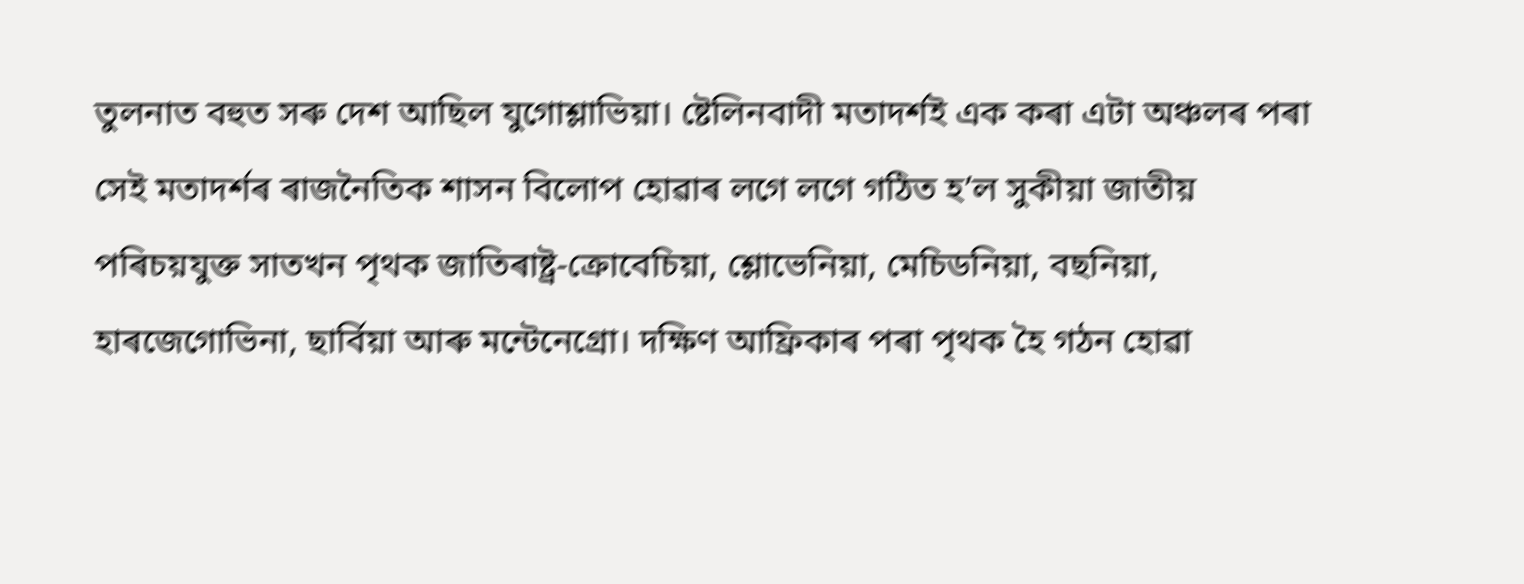তুলনাত বহুত সৰু দেশ আছিল যুগোশ্লাভিয়া। ষ্টেলিনবাদী মতাদর্শই এক কৰা এটা অঞ্চলৰ পৰা সেই মতাদৰ্শৰ ৰাজনৈতিক শাসন বিলোপ হোৱাৰ লগে লগে গঠিত হ’ল সুকীয়া জাতীয় পৰিচয়যুক্ত সাতখন পৃথক জাতিৰাষ্ট্র-ক্রোবেচিয়া, শ্লোভেনিয়া, মেচিডনিয়া, বছনিয়া, হাৰজেগোভিনা, ছার্বিয়া আৰু মন্টেনেগ্রো। দক্ষিণ আফ্ৰিকাৰ পৰা পৃথক হৈ গঠন হোৱা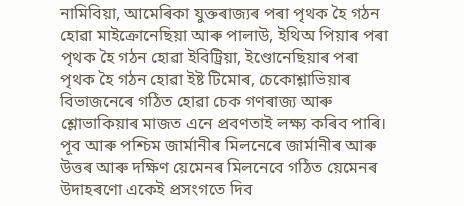নামিবিয়া, আমেৰিকা যুক্তৰাজ্যৰ পৰা পৃথক হৈ গঠন হোৱা মাইক্রোনেছিয়া আৰু পালাউ, ইথিঅ পিয়াৰ পৰা পৃথক হৈ গঠন হোৱা ইবিট্রিয়া, ইণ্ডোনেছিয়াৰ পৰা পৃথক হৈ গঠন হোৱা ইষ্ট টিমোৰ, চেকোশ্লাভিয়াৰ বিভাজনেৰে গঠিত হোৱা চেক গণৰাজ্য আৰু শ্লোভাকিয়াৰ মাজত এনে প্রবণতাই লক্ষ্য কৰিব পাৰি। পূব আৰু পশ্চিম জার্মানীৰ মিলনেৰে জার্মানীৰ আৰু উত্তৰ আৰু দক্ষিণ য়েমেনৰ মিলনেবে গঠিত য়েমেনৰ উদাহৰণো একেই প্রসংগতে দিব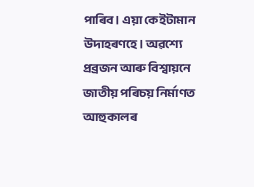পাৰিব। এয়া কেইটামান উদাহৰণহে। অৱশ্যে প্রব্রজন আৰু বিশ্বায়নে জাতীয় পৰিচয় নির্মাণত আহুকালৰ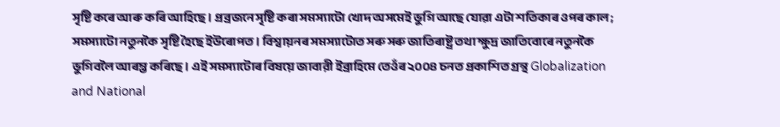সৃষ্টি কৰে আৰু কৰি আহিছে। প্রব্রজনে সৃষ্টি কৰা সমস্যাটো খোদ অসমেই ভুগি আছে যোৱা এটা শতিকাৰ ওপৰ কাল; সমস্যাটো নতুনকৈ সৃষ্টি হৈছে ইউৰোপত। বিশ্বায়নৰ সমস্যাটোত সৰু সৰু জাতিৰাষ্ট্ৰ তথা ক্ষুদ্র জাতিবোৰে নতুনকৈ ভুগিবলৈ আৰম্ভ কৰিছে। এই সমস্যাটোৰ বিষয়ে জাবারী ইব্রাহিমে তেওঁৰ ২০০৪ চনত প্রকাশিত গ্রন্থ Globalization and National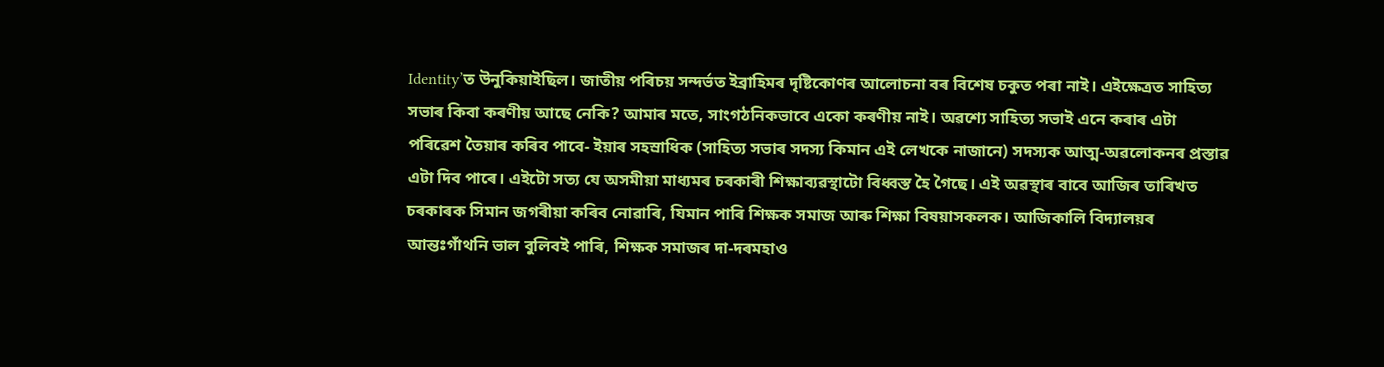Identity’ত উনুকিয়াইছিল। জাতীয় পৰিচয় সন্দৰ্ভত ইব্রাহিমৰ দৃষ্টিকোণৰ আলোচনা বৰ বিশেষ চকুত পৰা নাই। এইক্ষেত্রত সাহিত্য সভাৰ কিবা কৰণীয় আছে নেকি? আমাৰ মতে, সাংগঠনিকভাবে একো কৰণীয় নাই। অৱশ্যে সাহিত্য সভাই এনে কৰাৰ এটা পৰিৱেশ তৈয়াৰ কৰিব পাবে- ইয়াৰ সহস্রাধিক (সাহিত্য সভাৰ সদস্য কিমান এই লেখকে নাজানে) সদস্যক আত্ম-অৱলোকনৰ প্রস্তাৱ এটা দিব পাৰে। এইটো সত্য যে অসমীয়া মাধ্যমৰ চৰকাৰী শিক্ষাব্যৱস্থাটো বিধ্বস্ত হৈ গৈছে। এই অৱস্থাৰ বাবে আজিৰ তাৰিখত চৰকাৰক সিমান জগৰীয়া কৰিব নোৱাৰি, যিমান পাৰি শিক্ষক সমাজ আৰু শিক্ষা বিষয়াসকলক। আজিকালি বিদ্যালয়ৰ আন্তঃগাঁথনি ভাল বুলিবই পাৰি, শিক্ষক সমাজৰ দা-দৰমহাও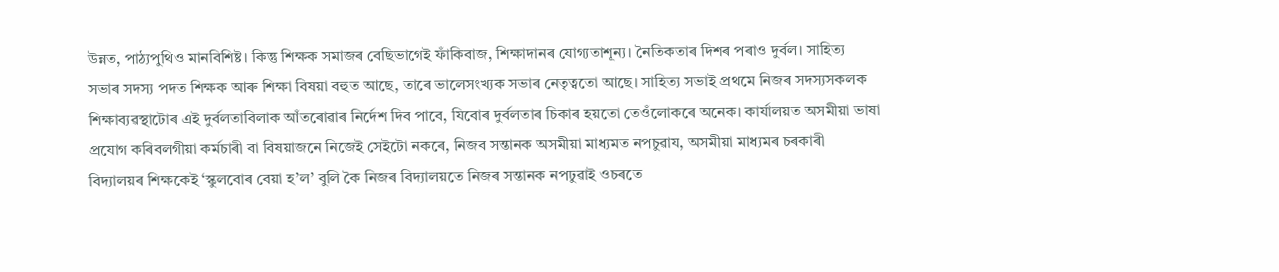উন্নত, পাঠ্যপুথিও মানবিশিষ্ট। কিন্তু শিক্ষক সমাজৰ বেছিভাগেই ফাঁকিবাজ, শিক্ষাদানৰ যোগ্যতাশূন্য। নৈতিকতাৰ দিশৰ পৰাও দুর্বল। সাহিত্য সভাৰ সদস্য পদত শিক্ষক আৰু শিক্ষা বিষয়া বহুত আছে, তাৰে ভালেসংখ্যক সভাৰ নেতৃত্বতো আছে। সাহিত্য সভাই প্রথমে নিজৰ সদস্যসকলক শিক্ষাব্যৱস্থাটোৰ এই দুর্বলতাবিলাক আঁতৰোৱাৰ নিৰ্দেশ দিব পাবে, যিবোৰ দুৰ্বলতাৰ চিকাৰ হয়তো তেওঁলোকৰে অনেক। কার্যালয়ত অসমীয়া ভাষা প্রযোগ কৰিবলগীয়া কৰ্মচাৰী বা বিষয়াজনে নিজেই সেইটো নকৰে, নিজব সন্তানক অসমীয়া মাধ্যমত নপচুৱায, অসমীয়া মাধ্যমৰ চৰকাৰী বিদ্যালয়ৰ শিক্ষকেই ‘স্কুলবোৰ বেয়া হ’ল’ বুলি কৈ নিজৰ বিদ্যালয়তে নিজৰ সন্তানক নপঢুৱাই ওচৰতে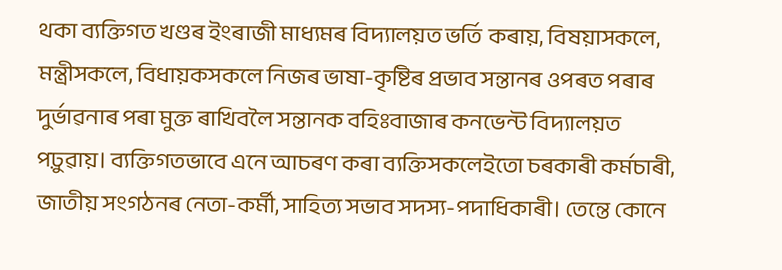থকা ব্যক্তিগত খণ্ডৰ ইংৰাজী মাধ্যমৰ বিদ্যালয়ত ভর্তি কৰায়, বিষয়াসকলে, মন্ত্রীসকলে, বিধায়কসকলে নিজৰ ভাষা-কৃষ্টিৰ প্রভাব সন্তানৰ ওপৰত পৰাৰ দুৰ্ভাৱনাৰ পৰা মুক্ত ৰাখিবলৈ সন্তানক বহিঃবাজাৰ কনভেন্ট বিদ্যালয়ত পঢ়ুৱায়। ব্যক্তিগতভাবে এনে আচৰণ কৰা ব্যক্তিসকলেইতো চৰকাৰী কৰ্মচাৰী, জাতীয় সংগঠনৰ নেতা-কর্মী, সাহিত্য সভাব সদস্য-পদাধিকাৰী। তেন্তে কোনে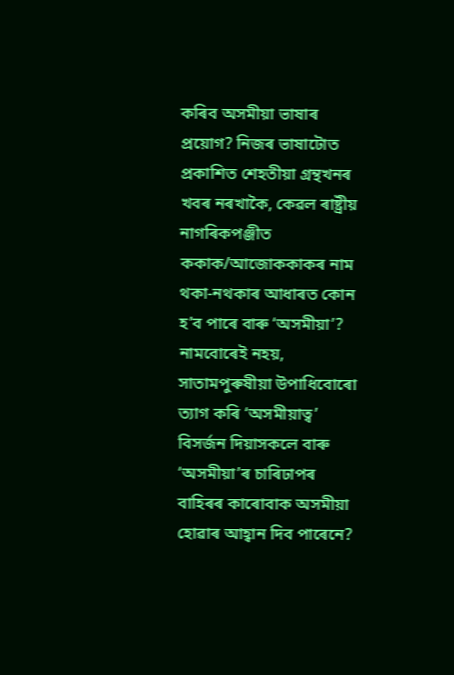কৰিব অসমীয়া ভাষাৰ প্রয়োগ? নিজৰ ভাষাটোত প্রকাশিত শেহতীয়া গ্ৰন্থখনৰ খবৰ নৰখাকৈ, কেৱল ৰাষ্ট্ৰীয় নাগৰিকপঞ্জীত ককাক/আজোককাকৰ নাম থকা-নথকাৰ আধাৰত কোন হ’ব পাৰে বাৰু ‘অসমীয়া’? নামবোৰেই নহয়, সাতামপুৰুষীয়া উপাধিবোৰো ত্যাগ কৰি ‘অসমীয়াত্ব’ বিসর্জন দিয়াসকলে বাৰু ‘অসমীয়া’ৰ চাৰিঢাপৰ বাহিৰৰ কাৰোবাক অসমীয়া হোৱাৰ আহ্বান দিব পাৰেনে?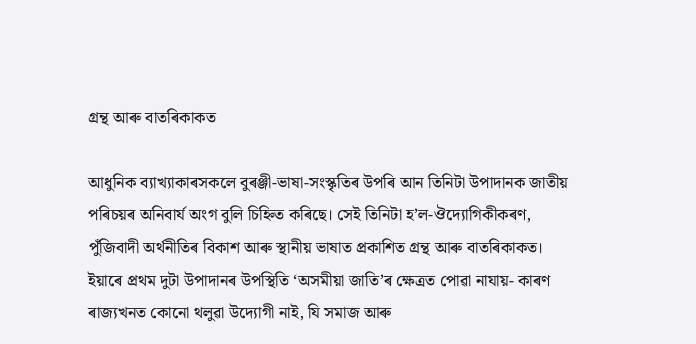গ্ৰন্থ আৰু বাতৰিকাকত

আধুনিক ব্যাখ্যাকাৰসকলে বুৰঞ্জী-ভাষা-সংস্কৃতিৰ উপৰি আন তিনিটা উপাদানক জাতীয় পৰিচয়ৰ অনিবার্য অংগ বুলি চিহ্নিত কৰিছে। সেই তিনিটা হ’ল-ঔদ্যোগিকীকৰণ, পুঁজিবাদী অর্থনীতিৰ বিকাশ আৰু স্থানীয় ভাষাত প্রকাশিত গ্রন্থ আৰু বাতৰিকাকত। ইয়াৰে প্ৰথম দুটা উপাদানৰ উপস্থিতি ‘অসমীয়া জাতি’ৰ ক্ষেত্ৰত পোৱা নাযায়- কাৰণ ৰাজ্যখনত কোনো থলুৱা উদ্যোগী নাই, যি সমাজ আৰু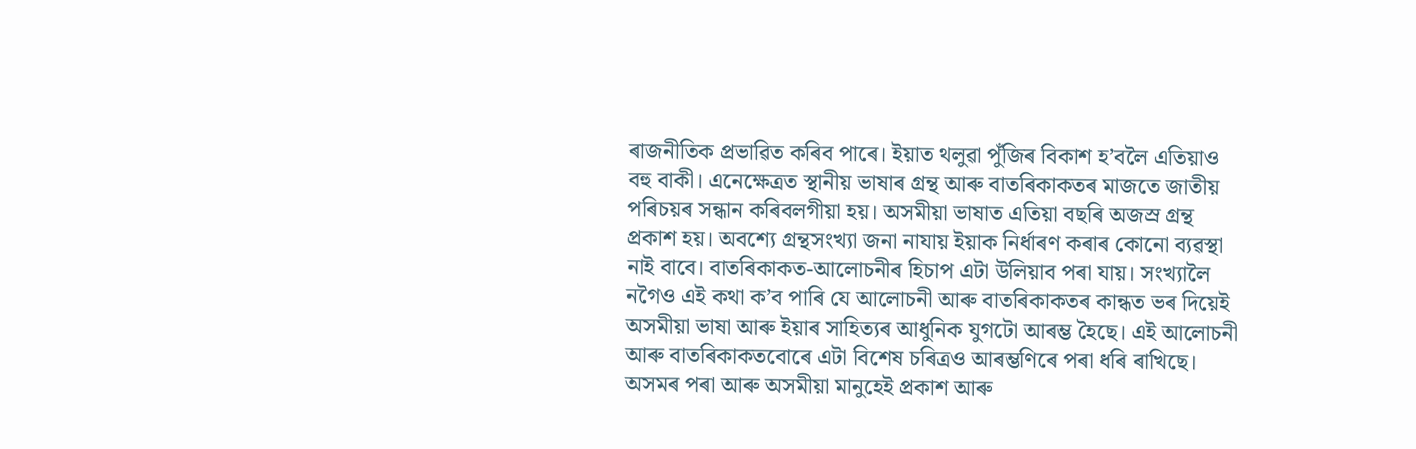ৰাজনীতিক প্ৰভাৱিত কৰিব পাৰে। ইয়াত থলুৱা পুঁজিৰ বিকাশ হ’বলৈ এতিয়াও বহু বাকী। এনেক্ষেত্রত স্থানীয় ভাষাৰ গ্ৰন্থ আৰু বাতৰিকাকতৰ মাজতে জাতীয় পৰিচয়ৰ সন্ধান কৰিবলগীয়া হয়। অসমীয়া ভাষাত এতিয়া বছৰি অজস্ৰ গ্ৰন্থ প্রকাশ হয়। অবশ্যে গ্রন্থসংখ্যা জনা নাযায় ইয়াক নির্ধাৰণ কৰাৰ কোনো ব্যৱস্থা নাই বাবে। বাতৰিকাকত-আলোচনীৰ হিচাপ এটা উলিয়াব পৰা যায়। সংখ্যালৈ নগৈও এই কথা ক’ব পাৰি যে আলোচনী আৰু বাতৰিকাকতৰ কান্ধত ভৰ দিয়েই অসমীয়া ভাষা আৰু ইয়াৰ সাহিত্যৰ আধুনিক যুগটো আৰম্ভ হৈছে। এই আলোচনী আৰু বাতৰিকাকতবোৰে এটা বিশেষ চৰিত্ৰও আৰম্ভণিৰে পৰা ধৰি ৰাখিছে। অসমৰ পৰা আৰু অসমীয়া মানুহেই প্রকাশ আৰু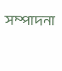সম্পাদনা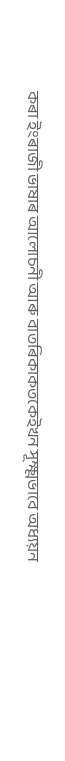কৰা ইংৰাজী ভাষাৰ আলোচনী আৰু বাতৰিকাকতকেইখন সূক্ষ্মভাবে অধ্যয়ন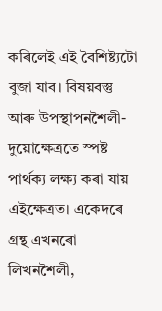কৰিলেই এই বৈশিষ্ট্যটো বুজা যাব। বিষয়বস্তু আৰু উপস্থাপনশৈলী- দুয়োক্ষেত্রতে স্পষ্ট পার্থক্য লক্ষ্য কৰা যায় এইক্ষেত্রত। একেদৰে গ্ৰন্থ এখনৰো লিখনশৈলী,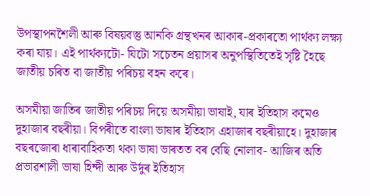উপস্থাপনশৈলী আৰু বিষয়বস্তু আনকি গ্ৰন্থখনৰ আকাৰ-প্ৰকাৰতো পাৰ্থক্য লক্ষ্য কৰা যায়। এই পার্থক্যটো- যিটো সচেতন প্রয়াসৰ অনুপস্থিতিতেই সৃষ্টি হৈছে জাতীয় চৰিত বা জাতীয় পৰিচয় বহন কৰে।

অসমীয়া জাতিৰ জাতীয় পৰিচয় দিয়ে অসমীয়া ভাষাই, যাৰ ইতিহাস কমেও দুহাজাৰ বছৰীয়া। বিপৰীতে বাংলা ভাষাৰ ইতিহাস এহাজাৰ বছৰীয়াহে। দুহাজাৰ বছৰজোৰা ধাৰাবাহিকতা থকা ভাষা ভাৰতত বৰ বেছি নোলাব- আজিৰ অতি প্রভাৱশালী ভাষা হিন্দী আৰু উর্দুৰ ইতিহাস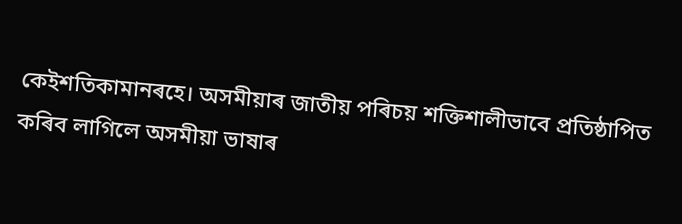কেইশতিকামানৰহে। অসমীয়াৰ জাতীয় পৰিচয় শক্তিশালীভাবে প্রতিষ্ঠাপিত কৰিব লাগিলে অসমীয়া ভাষাৰ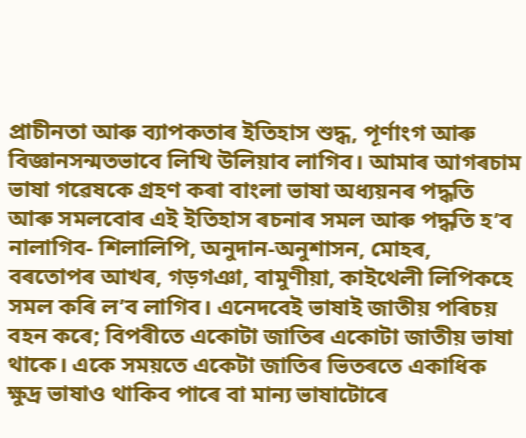প্ৰাচীনতা আৰু ব্যাপকতাৰ ইতিহাস শুদ্ধ, পূর্ণাংগ আৰু বিজ্ঞানসন্মতভাবে লিখি উলিয়াব লাগিব। আমাৰ আগৰচাম ভাষা গৱেষকে গ্রহণ কৰা বাংলা ভাষা অধ্যয়নৰ পদ্ধতি আৰু সমলবোৰ এই ইতিহাস ৰচনাৰ সমল আৰু পদ্ধতি হ’ব নালাগিব- শিলালিপি, অনুদান-অনুশাসন, মোহৰ, বৰতোপৰ আখৰ, গড়গঞা, বামুণীয়া, কাইথেলী লিপিকহে সমল কৰি ল’ব লাগিব। এনেদবেই ভাষাই জাতীয় পৰিচয় বহন কৰে; বিপৰীতে একোটা জাতিৰ একোটা জাতীয় ভাষা থাকে। একে সময়তে একেটা জাতিৰ ভিতৰতে একাধিক ক্ষুদ্র ভাষাও থাকিব পাৰে বা মান্য ভাষাটোৰে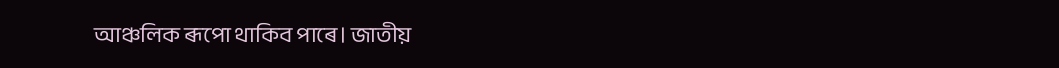আঞ্চলিক ৰূপো থাকিব পাৰে। জাতীয়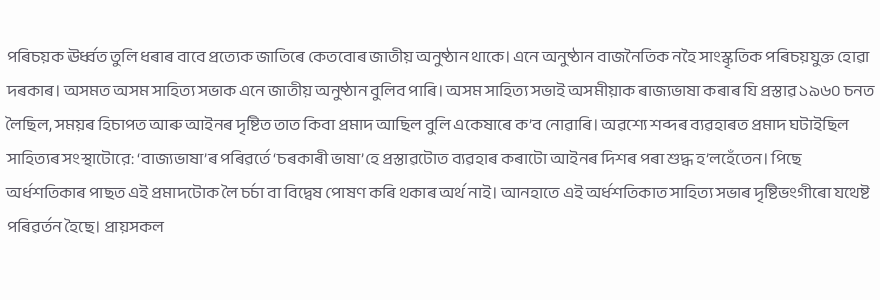পৰিচয়ক ঊর্ধ্বত তুলি ধৰাৰ বাবে প্রত্যেক জাতিৰে কেতবোৰ জাতীয় অনুষ্ঠান থাকে। এনে অনুষ্ঠান বাজনৈতিক নহৈ সাংস্কৃতিক পৰিচয়যুক্ত হোৱা দৰকাৰ। অসমত অসম সাহিত্য সভাক এনে জাতীয় অনুষ্ঠান বুলিব পাৰি। অসম সাহিত্য সভাই অসমীয়াক ৰাজ্যভাষা কৰাৰ যি প্রস্তাৱ ১৯৬০ চনত লৈছিল, সময়ৰ হিচাপত আৰু আইনৰ দৃষ্টিত তাত কিবা প্রমাদ আছিল বুলি একেষাৰে ক’ব নোৱাৰি। অৱশ্যে শব্দৰ ব্যৱহাৰত প্রমাদ ঘটাইছিল সাহিত্যৰ সংস্থাটোরে: ‘বাজ্যভাষা’ৰ পৰিৱৰ্তে ‘চৰকাৰী ভাষা’হে প্রস্তাৱটোত ব্যৱহাৰ কৰাটো আইনৰ দিশৰ পৰা শুদ্ধ হ’লহেঁতেন। পিছে অর্ধশতিকাৰ পাছত এই প্রমাদটোক লৈ চর্চা বা বিদ্বেষ পোষণ কৰি থকাৰ অৰ্থ নাই। আনহাতে এই অর্ধশতিকাত সাহিত্য সভাৰ দৃষ্টিভংগীৰো যথেষ্ট পৰিৱৰ্তন হৈছে। প্রায়সকল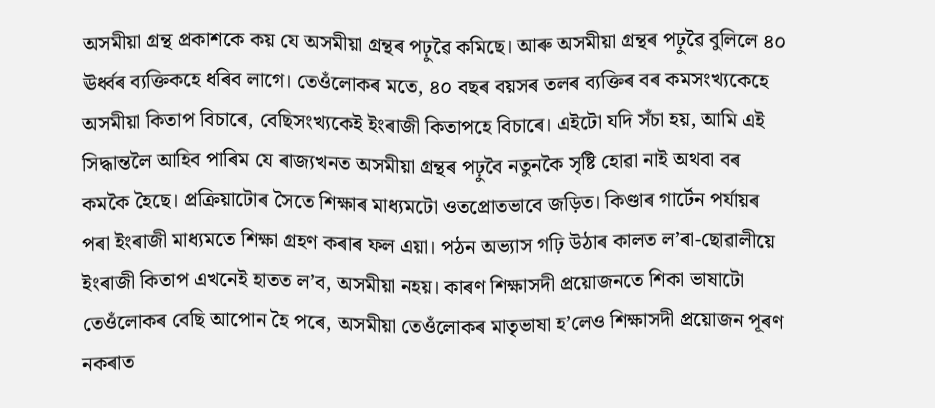অসমীয়া গ্রন্থ প্রকাশকে কয় যে অসমীয়া গ্ৰন্থৰ পঢ়ুৱৈ কমিছে। আৰু অসমীয়া গ্রন্থৰ পঢ়ুৱৈ বুলিলে ৪০ ঊর্ধ্বৰ ব্যক্তিকহে ধৰিব লাগে। তেওঁলোকৰ মতে, ৪০ বছৰ বয়সৰ তলৰ ব্যক্তিৰ বৰ কমসংখ্যকেহে অসমীয়া কিতাপ বিচাৰে, বেছিসংখ্যকেই ইংৰাজী কিতাপহে বিচাৰে। এইটো যদি সঁচা হয়, আমি এই সিদ্ধান্তলৈ আহিব পাৰিম যে ৰাজ্যখনত অসমীয়া গ্রন্থৰ পঢ়ুবৈ নতুনকৈ সৃষ্টি হোৱা নাই অথবা বৰ কমকৈ হৈছে। প্ৰক্ৰিয়াটোৰ সৈতে শিক্ষাৰ মাধ্যমটো ওতপ্রোতভাবে জড়িত। কিণ্ডাৰ গার্টেন পৰ্যায়ৰ পৰা ইংৰাজী মাধ্যমতে শিক্ষা গ্রহণ কৰাৰ ফল এয়া। পঠন অভ্যাস গঢ়ি উঠাৰ কালত ল’ৰা-ছোৱালীয়ে ইংৰাজী কিতাপ এখনেই হাতত ল’ব, অসমীয়া নহয়। কাৰণ শিক্ষাসদী প্রয়োজনতে শিকা ভাষাটো তেওঁলোকৰ বেছি আপোন হৈ পৰে, অসমীয়া তেওঁলোকৰ মাতৃভাষা হ’লেও শিক্ষাসদী প্রয়োজন পূৰণ নকৰাত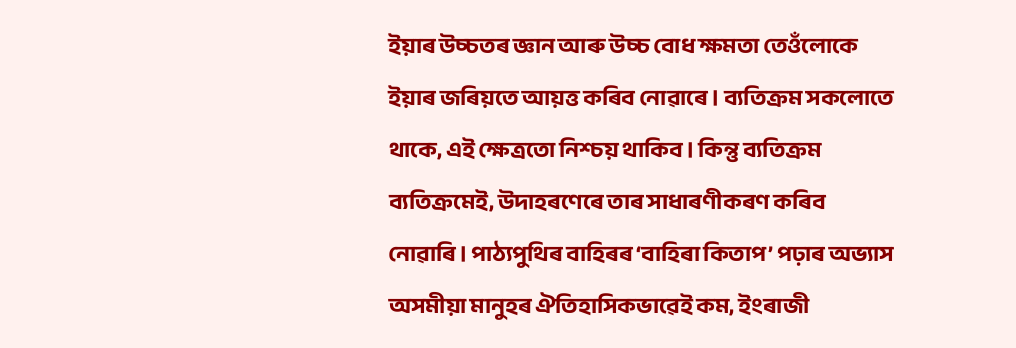ইয়াৰ উচ্চতৰ জ্ঞান আৰু উচ্চ বোধ ক্ষমতা তেওঁলোকে ইয়াৰ জৰিয়তে আয়ত্ত কৰিব নোৱাৰে। ব্যতিক্রম সকলোতে থাকে, এই ক্ষেত্রতো নিশ্চয় থাকিব। কিন্তু ব্যতিক্রম ব্যতিক্রমেই, উদাহৰণেৰে তাৰ সাধাৰণীকৰণ কৰিব নোৱাৰি। পাঠ্যপুথিৰ বাহিৰৰ ‘বাহিৰা কিতাপ’ পঢ়াৰ অভ্যাস অসমীয়া মানুহৰ ঐতিহাসিকভাৱেই কম, ইংৰাজী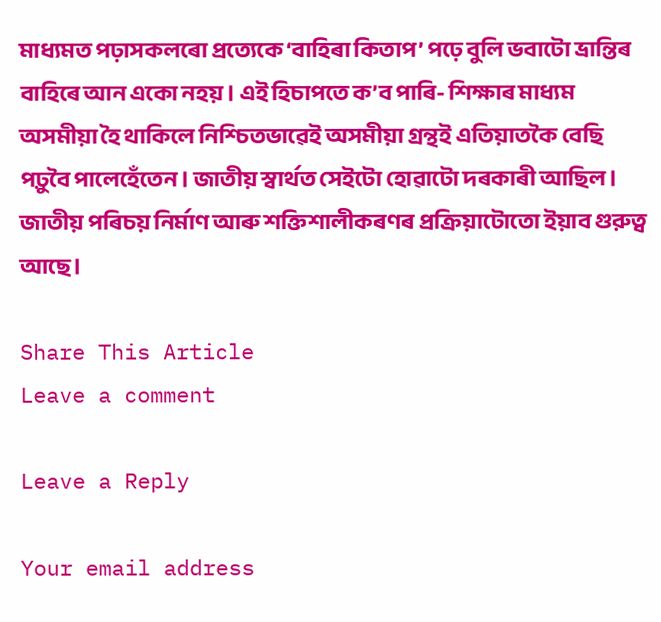মাধ্যমত পঢ়াসকলৰো প্রত্যেকে ‘বাহিৰা কিতাপ’ পঢ়ে বুলি ভবাটো ভ্ৰান্তিৰ বাহিৰে আন একো নহয়। এই হিচাপতে ক’ব পাৰি- শিক্ষাৰ মাধ্যম অসমীয়া হৈ থাকিলে নিশ্চিতভাৱেই অসমীয়া গ্রন্থই এতিয়াতকৈ বেছি পঢ়ুবৈ পালেহেঁতেন। জাতীয় স্বার্থত সেইটো হোৱাটো দৰকাৰী আছিল। জাতীয় পৰিচয় নির্মাণ আৰু শক্তিশালীকৰণৰ প্ৰক্ৰিয়াটোতো ইয়াব গুরুত্ব আছে।

Share This Article
Leave a comment

Leave a Reply

Your email address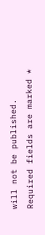will not be published. Required fields are marked *